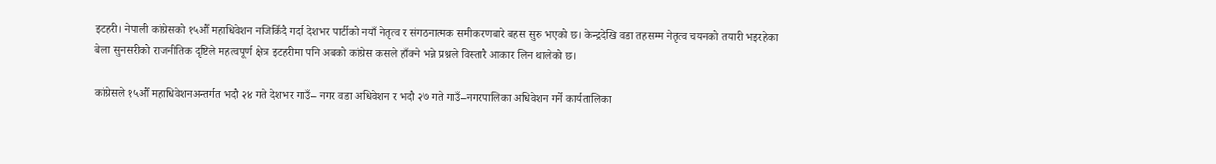इटहरी। नेपाली कांग्रेसको १५औँ महाधिवेशन नजिकिँदै गर्दा देशभर पार्टीको नयाँ नेतृत्व र संगठनात्मक समीकरणबारे बहस सुरु भएको छ। केन्द्रदेखि वडा तहसम्म नेतृत्व चयनको तयारी भइरहेका बेला सुनसरीको राजनीतिक दृष्टिले महत्वपूर्ण क्षेत्र इटहरीमा पनि अबको कांग्रेस कसले हाँक्ने भन्ने प्रश्नले विस्तारै आकार लिन थालेको छ।

कांग्रेसले १५औँ महाधिवेशनअन्तर्गत भदौ २४ गते देशभर गाउँ– नगर वडा अधिवेशन र भदौ २७ गते गाउँ–नगरपालिका अधिवेशन गर्ने कार्यतालिका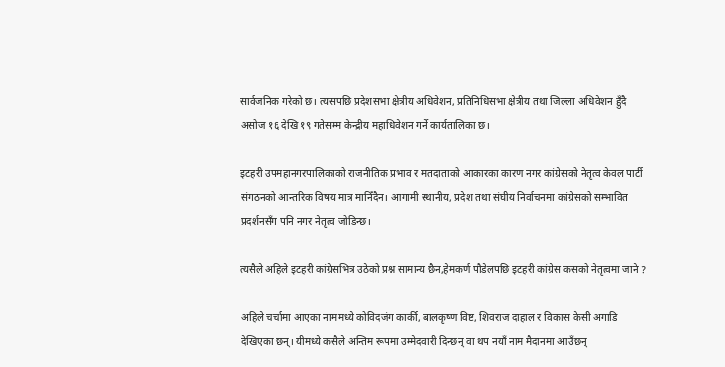सार्वजनिक गरेको छ। त्यसपछि प्रदेशसभा क्षेत्रीय अधिवेशन, प्रतिनिधिसभा क्षेत्रीय तथा जिल्ला अधिवेशन हुँदै असोज १६ देखि १९ गतेसम्म केन्द्रीय महाधिवेशन गर्ने कार्यतालिका छ।

इटहरी उपमहानगरपालिकाको राजनीतिक प्रभाव र मतदाताको आकारका कारण नगर कांग्रेसको नेतृत्व केवल पार्टी संगठनको आन्तरिक विषय मात्र मानिँदैन। आगामी स्थानीय, प्रदेश तथा संघीय निर्वाचनमा कांग्रेसको सम्भावित प्रदर्शनसँग पनि नगर नेतृत्व जोडिन्छ।

त्यसैले अहिले इटहरी कांग्रेसभित्र उठेको प्रश्न सामान्य छैन,हेमकर्ण पौडेलपछि इटहरी कांग्रेस कसको नेतृत्वमा जाने ?

अहिले चर्चामा आएका नाममध्ये कोविदजंग कार्की, बालकृष्ण विष्ट, शिवराज दाहाल र विकास केसी अगाडि देखिएका छन्। यीमध्ये कसैले अन्तिम रूपमा उम्मेदवारी दिन्छन् वा थप नयाँ नाम मैदानमा आउँछन्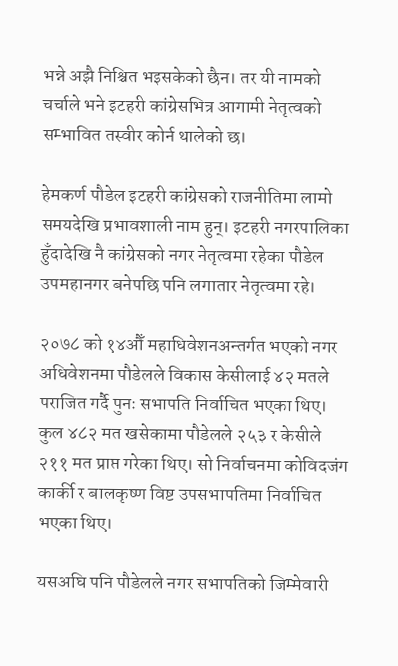भन्ने अझै निश्चित भइसकेको छैन। तर यी नामको चर्चाले भने इटहरी कांग्रेसभित्र आगामी नेतृत्वको सम्भावित तस्वीर कोर्न थालेको छ।

हेमकर्ण पौडेल इटहरी कांग्रेसको राजनीतिमा लामो समयदेखि प्रभावशाली नाम हुन्। इटहरी नगरपालिका हुँदादेखि नै कांग्रेसको नगर नेतृत्वमा रहेका पौडेल उपमहानगर बनेपछि पनि लगातार नेतृत्वमा रहे।

२०७८ को १४औँ महाधिवेशनअन्तर्गत भएको नगर अधिवेशनमा पौडेलले विकास केसीलाई ४२ मतले पराजित गर्दै पुनः सभापति निर्वाचित भएका थिए। कुल ४८२ मत खसेकामा पौडेलले २५३ र केसीले २११ मत प्राप्त गरेका थिए। सो निर्वाचनमा कोविदजंग कार्की र बालकृष्ण विष्ट उपसभापतिमा निर्वाचित भएका थिए।

यसअघि पनि पौडेलले नगर सभापतिको जिम्मेवारी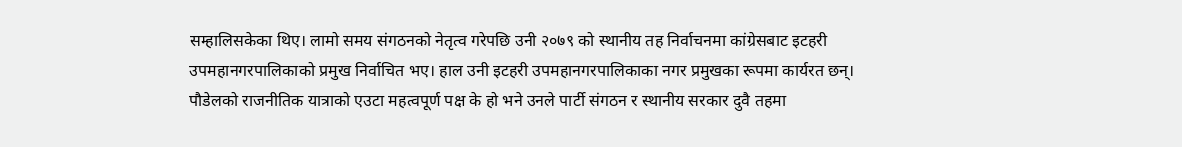सम्हालिसकेका थिए। लामो समय संगठनको नेतृत्व गरेपछि उनी २०७९ को स्थानीय तह निर्वाचनमा कांग्रेसबाट इटहरी उपमहानगरपालिकाको प्रमुख निर्वाचित भए। हाल उनी इटहरी उपमहानगरपालिकाका नगर प्रमुखका रूपमा कार्यरत छन्। पौडेलको राजनीतिक यात्राको एउटा महत्वपूर्ण पक्ष के हो भने उनले पार्टी संगठन र स्थानीय सरकार दुवै तहमा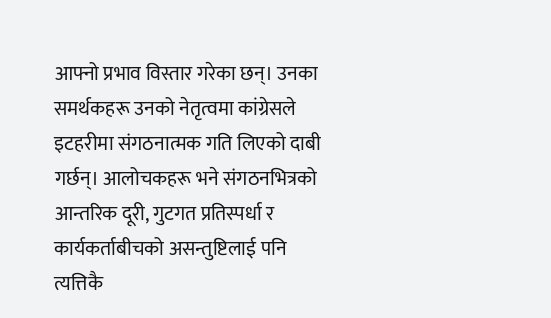आफ्नो प्रभाव विस्तार गरेका छन्। उनका समर्थकहरू उनको नेतृत्वमा कांग्रेसले इटहरीमा संगठनात्मक गति लिएको दाबी गर्छन्। आलोचकहरू भने संगठनभित्रको आन्तरिक दूरी, गुटगत प्रतिस्पर्धा र कार्यकर्ताबीचको असन्तुष्टिलाई पनि त्यत्तिकै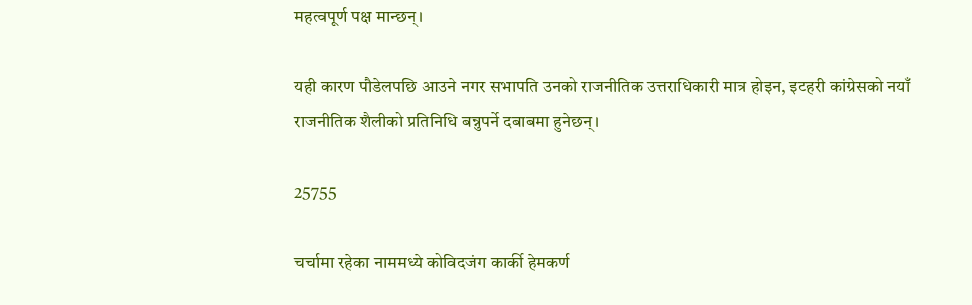महत्वपूर्ण पक्ष मान्छन्।

यही कारण पौडेलपछि आउने नगर सभापति उनको राजनीतिक उत्तराधिकारी मात्र होइन, इटहरी कांग्रेसको नयाँ राजनीतिक शैलीको प्रतिनिधि बन्नुपर्ने दबाबमा हुनेछन्।

25755

चर्चामा रहेका नाममध्ये कोविदजंग कार्की हेमकर्ण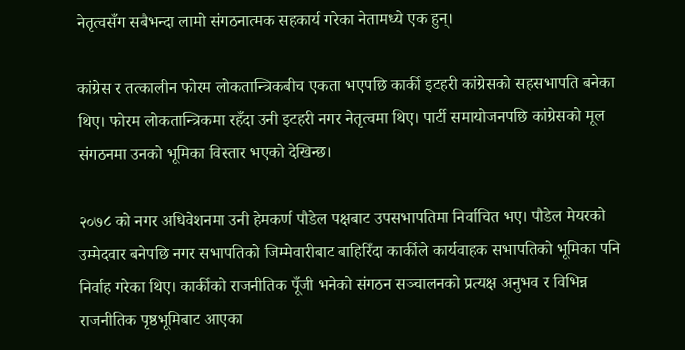नेतृत्वसँग सबैभन्दा लामो संगठनात्मक सहकार्य गरेका नेतामध्ये एक हुन्।

कांग्रेस र तत्कालीन फोरम लोकतान्त्रिकबीच एकता भएपछि कार्की इटहरी कांग्रेसको सहसभापति बनेका थिए। फोरम लोकतान्त्रिकमा रहँदा उनी इटहरी नगर नेतृत्वमा थिए। पार्टी समायोजनपछि कांग्रेसको मूल संगठनमा उनको भूमिका विस्तार भएको देखिन्छ।

२०७८ को नगर अधिवेशनमा उनी हेमकर्ण पौडेल पक्षबाट उपसभापतिमा निर्वाचित भए। पौडेल मेयरको उम्मेदवार बनेपछि नगर सभापतिको जिम्मेवारीबाट बाहिरिँदा कार्कीले कार्यवाहक सभापतिको भूमिका पनि निर्वाह गरेका थिए। कार्कीको राजनीतिक पूँजी भनेको संगठन सञ्चालनको प्रत्यक्ष अनुभव र विभिन्न राजनीतिक पृष्ठभूमिबाट आएका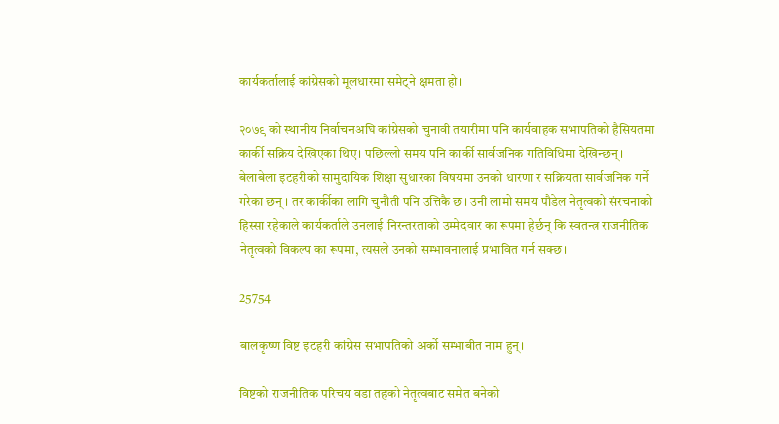कार्यकर्तालाई कांग्रेसको मूलधारमा समेट्ने क्षमता हो।

२०७९ को स्थानीय निर्वाचनअघि कांग्रेसको चुनावी तयारीमा पनि कार्यवाहक सभापतिको हैसियतमा कार्की सक्रिय देखिएका थिए। पछिल्लो समय पनि कार्की सार्वजनिक गतिविधिमा देखिन्छन्। बेलाबेला इटहरीको सामुदायिक शिक्षा सुधारका विषयमा उनको धारणा र सक्रियता सार्वजनिक गर्ने गरेका छन् । तर कार्कीका लागि चुनौती पनि उत्तिकै छ। उनी लामो समय पौडेल नेतृत्वको संरचनाको हिस्सा रहेकाले कार्यकर्ताले उनलाई निरन्तरताको उम्मेदवार का रूपमा हेर्छन् कि स्वतन्त्र राजनीतिक नेतृत्वको विकल्प का रूपमा, त्यसले उनको सम्भावनालाई प्रभावित गर्न सक्छ।

25754

बालकृष्ण विष्ट इटहरी कांग्रेस सभापतिको अर्को सम्भाबीत नाम हुन्।

विष्टको राजनीतिक परिचय वडा तहको नेतृत्वबाट समेत बनेको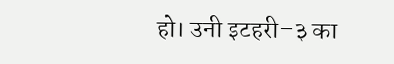हो। उनी इटहरी–३ का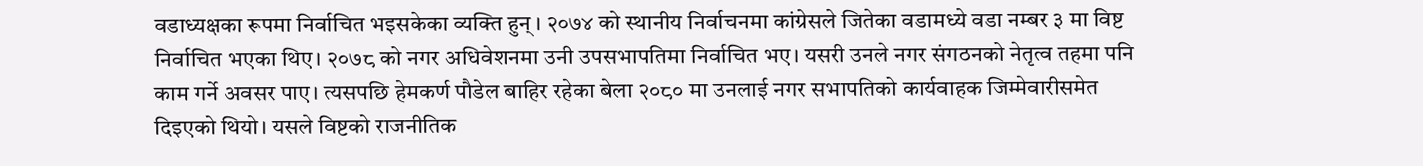वडाध्यक्षका रूपमा निर्वाचित भइसकेका व्यक्ति हुन्। २०७४ को स्थानीय निर्वाचनमा कांग्रेसले जितेका वडामध्ये वडा नम्बर ३ मा विष्ट निर्वाचित भएका थिए। २०७८ को नगर अधिवेशनमा उनी उपसभापतिमा निर्वाचित भए। यसरी उनले नगर संगठनको नेतृत्व तहमा पनि काम गर्ने अवसर पाए। त्यसपछि हेमकर्ण पौडेल बाहिर रहेका बेला २०८० मा उनलाई नगर सभापतिको कार्यवाहक जिम्मेवारीसमेत दिइएको थियो। यसले विष्टको राजनीतिक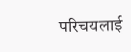परिचयलाई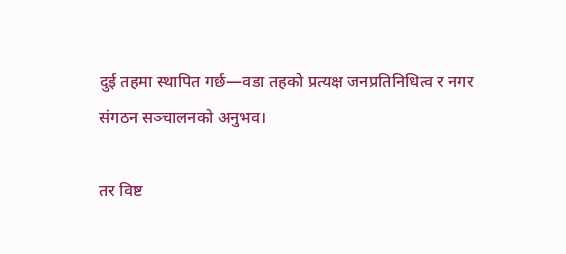दुई तहमा स्थापित गर्छ—वडा तहको प्रत्यक्ष जनप्रतिनिधित्व र नगर संगठन सञ्चालनको अनुभव।

तर विष्ट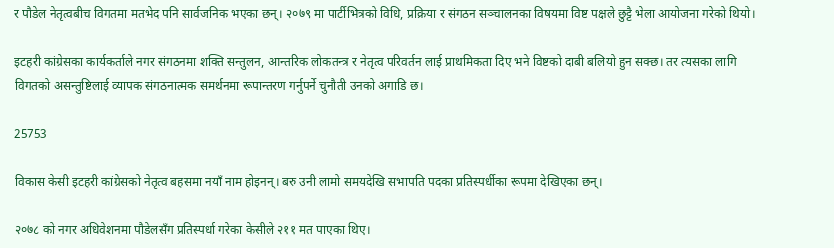र पौडेल नेतृत्वबीच विगतमा मतभेद पनि सार्वजनिक भएका छन्। २०७९ मा पार्टीभित्रको विधि, प्रक्रिया र संगठन सञ्चालनका विषयमा विष्ट पक्षले छुट्टै भेला आयोजना गरेको थियो।

इटहरी कांग्रेसका कार्यकर्ताले नगर संगठनमा शक्ति सन्तुलन, आन्तरिक लोकतन्त्र र नेतृत्व परिवर्तन लाई प्राथमिकता दिए भने विष्टको दाबी बलियो हुन सक्छ। तर त्यसका लागि विगतको असन्तुष्टिलाई व्यापक संगठनात्मक समर्थनमा रूपान्तरण गर्नुपर्ने चुनौती उनको अगाडि छ।

25753

विकास केसी इटहरी कांग्रेसको नेतृत्व बहसमा नयाँ नाम होइनन्। बरु उनी लामो समयदेखि सभापति पदका प्रतिस्पर्धीका रूपमा देखिएका छन्।

२०७८ को नगर अधिवेशनमा पौडेलसँग प्रतिस्पर्धा गरेका केसीले २११ मत पाएका थिए।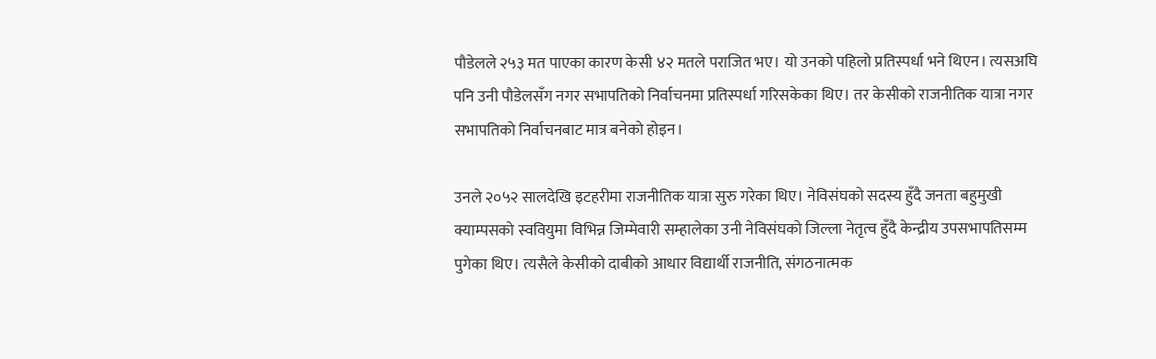पौडेलले २५३ मत पाएका कारण केसी ४२ मतले पराजित भए। यो उनको पहिलो प्रतिस्पर्धा भने थिएन। त्यसअघि पनि उनी पौडेलसँग नगर सभापतिको निर्वाचनमा प्रतिस्पर्धा गरिसकेका थिए। तर केसीको राजनीतिक यात्रा नगर सभापतिको निर्वाचनबाट मात्र बनेको होइन।

उनले २०५२ सालदेखि इटहरीमा राजनीतिक यात्रा सुरु गरेका थिए। नेविसंघको सदस्य हुँदै जनता बहुमुखी क्याम्पसको स्ववियुमा विभिन्न जिम्मेवारी सम्हालेका उनी नेविसंघको जिल्ला नेतृत्व हुँदै केन्द्रीय उपसभापतिसम्म पुगेका थिए। त्यसैले केसीको दाबीको आधार विद्यार्थी राजनीति, संगठनात्मक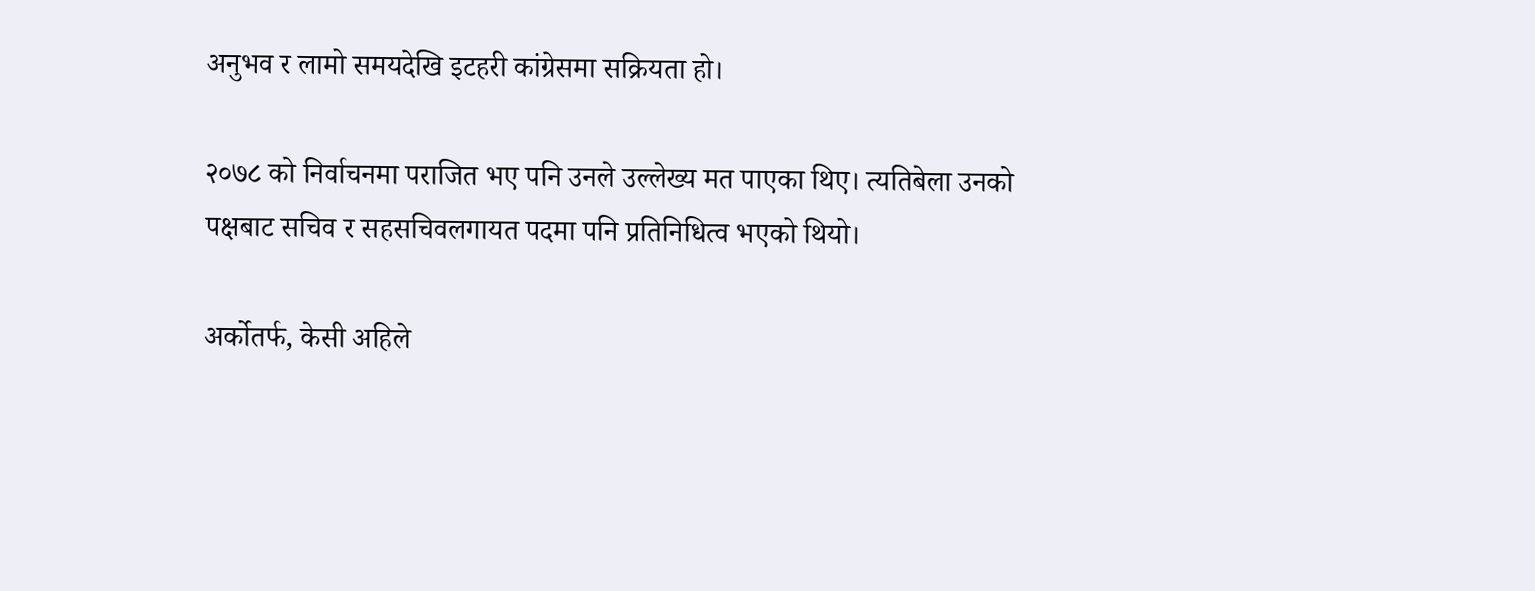अनुभव र लामो समयदेखि इटहरी कांग्रेसमा सक्रियता हो।

२०७८ को निर्वाचनमा पराजित भए पनि उनले उल्लेख्य मत पाएका थिए। त्यतिबेला उनको पक्षबाट सचिव र सहसचिवलगायत पदमा पनि प्रतिनिधित्व भएको थियो।

अर्कोतर्फ, केसी अहिले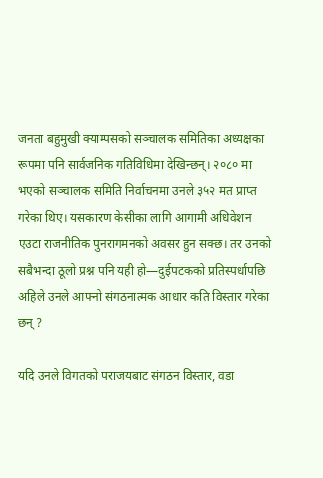जनता बहुमुखी क्याम्पसको सञ्चालक समितिका अध्यक्षका रूपमा पनि सार्वजनिक गतिविधिमा देखिन्छन्। २०८० मा भएको सञ्चालक समिति निर्वाचनमा उनले ३५२ मत प्राप्त गरेका थिए। यसकारण केसीका लागि आगामी अधिवेशन एउटा राजनीतिक पुनरागमनको अवसर हुन सक्छ। तर उनको सबैभन्दा ठूलो प्रश्न पनि यही हो—दुईपटकको प्रतिस्पर्धापछि अहिले उनले आफ्नो संगठनात्मक आधार कति विस्तार गरेका छन् ?

यदि उनले विगतको पराजयबाट संगठन विस्तार, वडा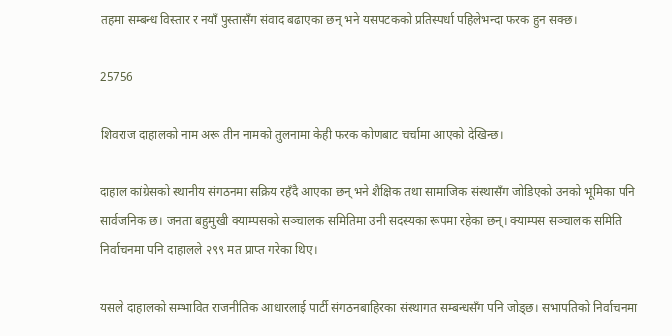तहमा सम्बन्ध विस्तार र नयाँ पुस्तासँग संवाद बढाएका छन् भने यसपटकको प्रतिस्पर्धा पहिलेभन्दा फरक हुन सक्छ।

25756

शिवराज दाहालको नाम अरू तीन नामको तुलनामा केही फरक कोणबाट चर्चामा आएको देखिन्छ।

दाहाल कांग्रेसको स्थानीय संगठनमा सक्रिय रहँदै आएका छन् भने शैक्षिक तथा सामाजिक संस्थासँग जोडिएको उनको भूमिका पनि सार्वजनिक छ। जनता बहुमुखी क्याम्पसको सञ्चालक समितिमा उनी सदस्यका रूपमा रहेका छन्। क्याम्पस सञ्चालक समिति निर्वाचनमा पनि दाहालले २९९ मत प्राप्त गरेका थिए।

यसले दाहालको सम्भावित राजनीतिक आधारलाई पार्टी संगठनबाहिरका संस्थागत सम्बन्धसँग पनि जोड्छ। सभापतिको निर्वाचनमा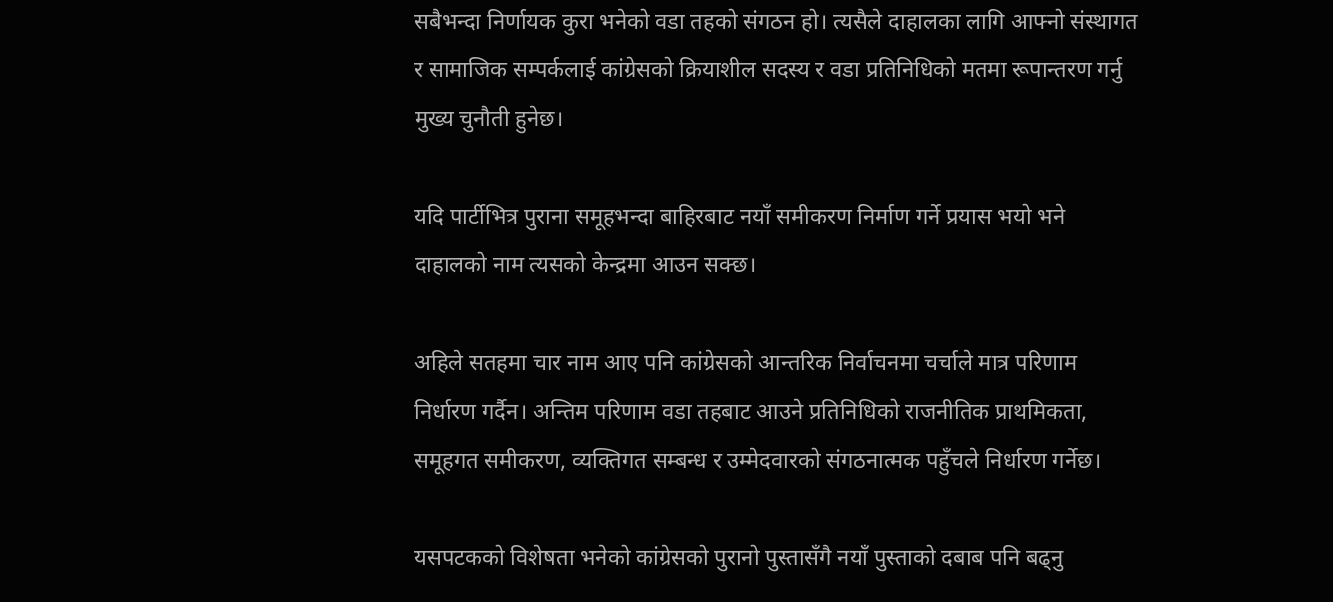सबैभन्दा निर्णायक कुरा भनेको वडा तहको संगठन हो। त्यसैले दाहालका लागि आफ्नो संस्थागत र सामाजिक सम्पर्कलाई कांग्रेसको क्रियाशील सदस्य र वडा प्रतिनिधिको मतमा रूपान्तरण गर्नु मुख्य चुनौती हुनेछ।

यदि पार्टीभित्र पुराना समूहभन्दा बाहिरबाट नयाँ समीकरण निर्माण गर्ने प्रयास भयो भने दाहालको नाम त्यसको केन्द्रमा आउन सक्छ।

अहिले सतहमा चार नाम आए पनि कांग्रेसको आन्तरिक निर्वाचनमा चर्चाले मात्र परिणाम निर्धारण गर्दैन। अन्तिम परिणाम वडा तहबाट आउने प्रतिनिधिको राजनीतिक प्राथमिकता, समूहगत समीकरण, व्यक्तिगत सम्बन्ध र उम्मेदवारको संगठनात्मक पहुँचले निर्धारण गर्नेछ।

यसपटकको विशेषता भनेको कांग्रेसको पुरानो पुस्तासँगै नयाँ पुस्ताको दबाब पनि बढ्नु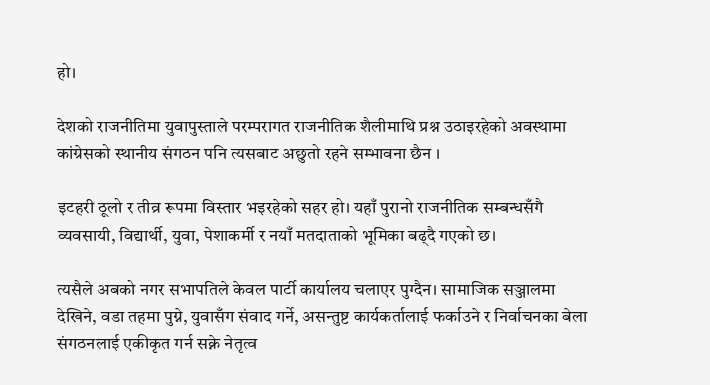हो।

देशको राजनीतिमा युवापुस्ताले परम्परागत राजनीतिक शैलीमाथि प्रश्न उठाइरहेको अवस्थामा कांग्रेसको स्थानीय संगठन पनि त्यसबाट अछुतो रहने सम्भावना छैन ।

इटहरी ठूलो र तीव्र रूपमा विस्तार भइरहेको सहर हो। यहाँ पुरानो राजनीतिक सम्बन्धसँगै व्यवसायी, विद्यार्थी, युवा, पेशाकर्मी र नयाँ मतदाताको भूमिका बढ्दै गएको छ।

त्यसैले अबको नगर सभापतिले केवल पार्टी कार्यालय चलाएर पुग्दैन। सामाजिक सञ्जालमा देखिने, वडा तहमा पुग्ने, युवासँग संवाद गर्ने, असन्तुष्ट कार्यकर्तालाई फर्काउने र निर्वाचनका बेला संगठनलाई एकीकृत गर्न सक्ने नेतृत्व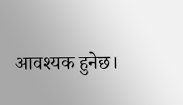आवश्यक हुनेछ।